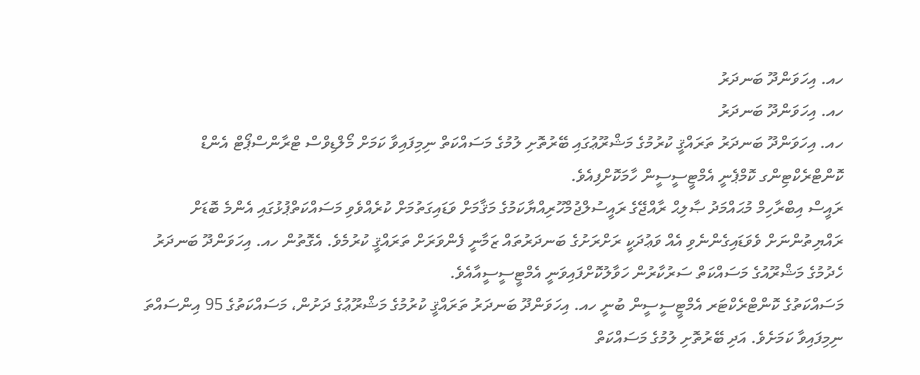ހއ. އިހަވަންދޫ ބަނދަރު
ހއ. އިހަވަންދޫ ބަނދަރު
ހއ. އިހަވަންދޫ ބަނދަރު ތަރައްޤީ ކުރުމުގެ މަޝްރޫޢުގައި ބޭރުތޮށި ލުމުގެ މަސައްކަތް ނިމިފައިވާ ކަމަށް މޯލްޑިވްސް ޓްރާންސްޕޯޓް އެންޑް ކޮންޓްރެކްޓިންގ ކޮމްޕެނީ އެމްޓީސީސީން ހާމަކޮށްފިއެވެ.
ރައީސް އިބްރާހިމް މުޙައްމަދު ޞާލިޙް ރާއްޖޭގެ ރައީސުލްޖުމްހޫރިއްޔާކަމުގެ މަޤާމަށް ވަޑައިގަތުމަށް ކުރެއްވެވި މަސައްކަތްޕުޅުގައި އެންމެ ބޮޑަށް ރައްޔިތުންނަށް ވެވަޑައިގެންނެވި އެއް ވަޢުދަކީ ރަށްރަށުގެ ބަނދަރުތައް ޒަމާނީ ފެންވަރަށް ތަރައްޤީ ކުރުމެވެ. އެގޮތުން ހއ. އިހަވަންދޫ ބަނދަރު ހެދުމުގެ މަޝްރޫއުގެ މަސައްކަތް ސަރުކާރުން ހަވާލުކޮށްފައިވަނީ އެމްޓީސީސީއާއެވެ.
މަސައްކަތުގެ ކޮންޓްރެކްޓަރ އެމްޓީސީސީން ބުނީ ހއ. އިހަވަންދޫ ބަނދަރު ތަރައްޤީ ކުރުމުގެ މަޝްރޫޢުގެ ދަށުން، މަސައްކަތުގެ 95 އިންސައްތަ ނިމިފައިވާ ކަމަށެވެ. އަދި ބޭރުތޮށި ލުމުގެ މަސައްކަތް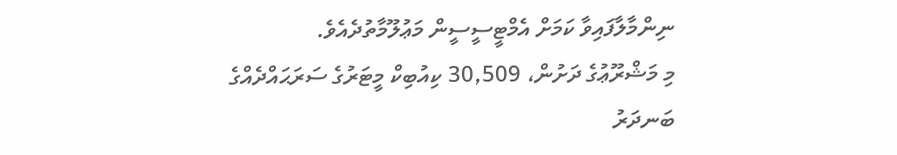ނިންމާލާފައިވާ ކަމަށް އެމްޓީސީސީން މަޢުލޫމާތުދެއެވެ.
މި މަޝްރޫޢުގެ ދަށުން، 30,509 ކިއުބިކް މީޓަރުގެ ސަރަޙައްދެއްގެ ބަނދަރު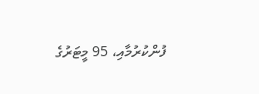ފުންކުރުމާއި، 95 މީޓަރުގެ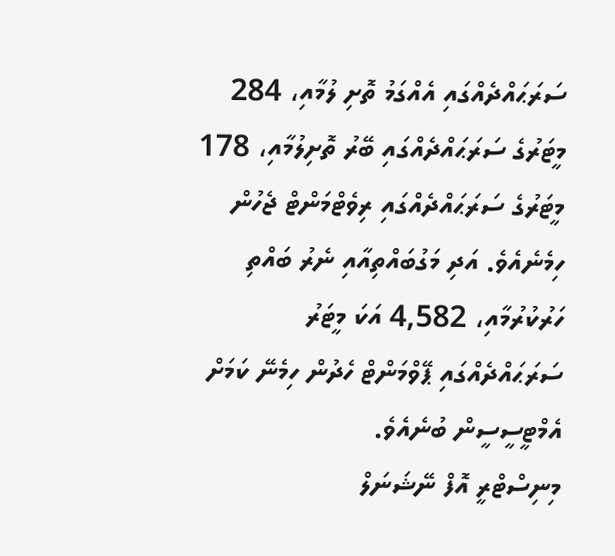ސަރަޙައްދެއްގައި އެއްގަމު ތޮށި ލުމާއި، 284 މީޓަރުގެ ސަރަޙައްދެއްގައި ބޭރު ތޮށިލުމާއި، 178 މީޓަރުގެ ސަރަޙައްދެއްގައި ރިވެޓްމަންޓް ޖެހުން ހިމެނެއެވެ. އަދި މަގުބައްތިއާއި ނެރު ބައްތި ހަރުކުރުމާއި، 4,582 އަކަ މީޓަރު ސަރަޙައްދެއްގައި ޕޭވްމަންޓް ހެދުން ހިމެނޭ ކަމަށް އެމްޓީސީސީން ބުނެއެވެ.
މިނިސްޓްރީ އޮފް ނޭޝަނަލް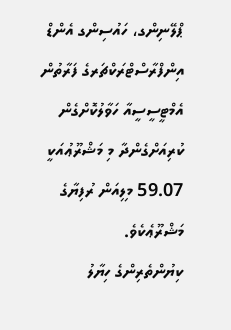ޕްލޭނިންގ، ހައުސިންގ އެންޑް އިންފްރާސްޓްރަކްޗަރގެ ފަރާތުން އެމްޓީސީސީއާ ހަވާލުކޮށްގެން ކުރިއަށްގެންދާ މި މަޝްރޫޢުއަކީ 59.07 މިލިއަން ރުފިޔާގެ މަޝްރޫޢެކެވެ.
ކިޔުންތެރިންގެ ހިޔާލު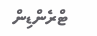ޓްރެންޑިން